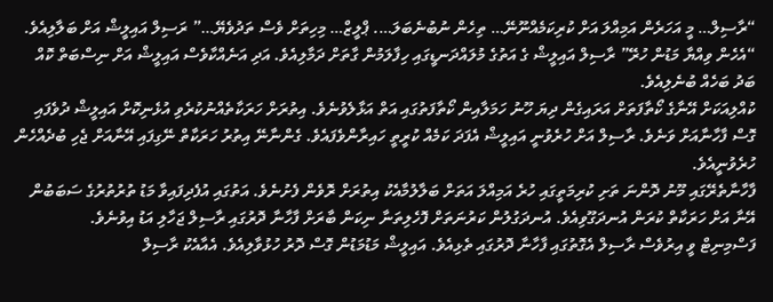“ރާސިލް… މީ އަހަރެން އަމިއްލަ އަށް ކުރިކަމެއްނޫނޭ… ތިހެން ނުބުނެބަލަ…. ޕްލީޒް… މިހިތަށް ވެސް ތަދުވެޔޭ…” ރަސިލް އައިލީޝް އަށް ބަލާލިއެވެ. “އެހެން ވިއްޔާ މަޑުން ހުރޭ” ރާސިލް އައިލީޝް ގެ އަތުގެ މުލައްދަނޑީގައި ހިފާލަމުން ގާތަށް ދަމާލިއެވެ. އަދި އަނެއްކާވެސް އައިލީޝް އަށް ނިސްބަތް ކޮއް ބަދު ބަހެއް ބުނެލިއެވެ.
ކުއްލިއަކަށް އޭނާގެ ކޯތާފަތަށް އަރައިގެން ދިޔަ ހޫނު ހަމަލާއިން ކޯތާފަތުގައި އަތް އަޅާލެވުނެވެ. އިތުރަށް ހަރަކާތެއްނުކުރެވި އުޅެނިކޮށް އައިލީޝް ދުވެފައި ގޮސް ފާހާނާއަށް ވަނެވެ. ރާސިލް އަށް ހުރެވުނީ އައިލީޝް އެފަދަ ކަމެއް ކުރީތީ ހައިރާންވެފައެވެ. ގެންނާނޭ އިތުރު ހަރަކާތް ނޭގިފައި އޭނާއަށް ޖެހި ބުދެއްހެން ހުރެވުނީއެވެ.
ފާހާނާތެރޭގައި މޫނު ދޮންނަ ތަށި ކުރިމަތީގައި ހުރެ އަމިއްލަ އަތަށް ބަލާލުމާއެކު އިތުރަށް ރޮވެން ފެށުނެވެ. އަތުގައި އުފެދިފައިވާ މަޑު ތުރުތުރުގެ ސަބަބުން އޭނާ އަށް ހަރަކާތް ކުރަން އުނދަގޫވިއެވެ. އުނދަގުލުން ކަރުނަތަށް ފޮހެލިތަނާ ނިކަން ބާރަށް ފާހާނާ ދޮރުގައި ރާސިލް ޖަހާލި އަޑު އިވުނެވެ.
ފަސްމިނިޓް ވީ އިރުވެސް ރާސިލް އެގޮތުގައި ފާހާނާ ދޮރުގައި ތެޅިއެވެ. އައިލީޝް މަޑުމަޑުން ގޮސް ދޮރު ހުޅުވާލިއެވެ. އެއާއެކު ރާސިލް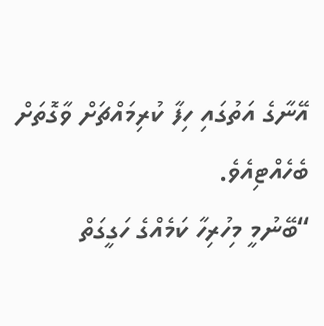އޭނާގެ އަތުގައި ހިފާ ކުރިމައްޗަށް ވާގޮތަށް ބެހެއްޓިއެވެ.
“ބޭނުމީ މިހުރިހާ ކަމެއްގެ ހަގީގަތް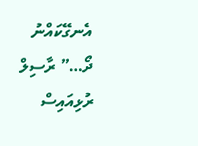އެނގޭކައްނު ދޯ…” ރާސިލް ރުޅިއައިސް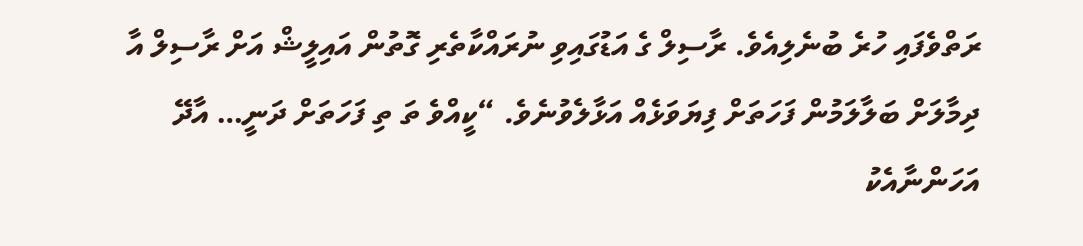ރަތްވެފައި ހުރެ ބުނެލިއެވެ. ރާސިލް ގެ އަޑުގައިވި ނުރައްކާތެރި ގޮތުން އައިލީޝް އަށް ރާސިލް އާ ދިމާލަށް ބަލާލަމުން ފަހަތަށް ފިޔަވަޅެއް އަޅާލެވުނެވެ. “ކީއްވެ ތަ ތި ފަހަތަށް ދަނީ… އާދޭ އަހަންނާއެކު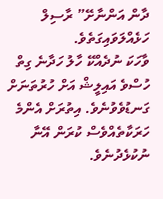ދާން އަންނާށޭ” ރާސިލް ހަޅެއްލަވައިގަތެވެ.
ވާހަކަ ނުދެއްކޭ ހާލު ހަދާނެ ގިތް ހުސްވެ އައިލީޝް އަށް ހުރުތަނަށް ގަނޑުވެވުނެވެ. އިތުރަށް އެންމެ ހަރަކާތެއްވެސް ކުރަން އޭނާ ނުކުޅެދުނެވެ.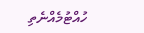ހުއްޓުމެއްނެތި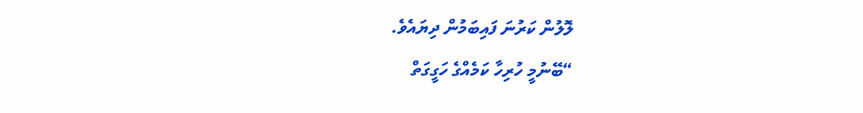ލޮލުން ކަރުނަ ފައިބަމުން ދިޔައެވެ.
“ބޭނުމީ ހުރިހާ ކަމެއްގެ ހަގީގަތް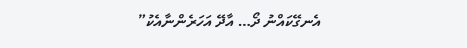އެނގޭކައްނު ދޯ… އާދޭ އަހަރެންނާއެކު”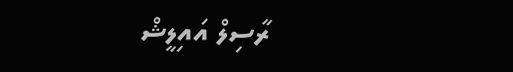ރާސިލް އައިލީޝް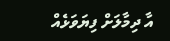އާ ދިމާލަށް ފިޔަވަޅެއް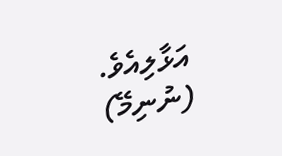އަޅާލިއެވެ.
(ނުނިމޭ)